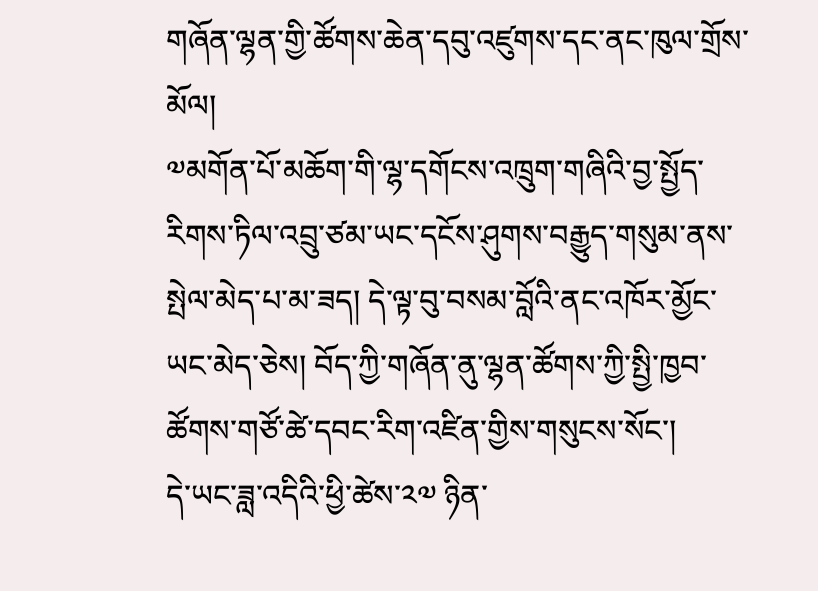གཞོན་ལྷན་གྱི་ཚོགས་ཆེན་དབུ་འཛུགས་དང་ནང་ཁུལ་གྲོས་མོལ།
༧མགོན་པོ་མཆོག་གི་ལྷ་དགོངས་འཁྲུག་གཞིའི་བྱ་སྤྱོད་རིགས་ཏིལ་འབྲུ་ཙམ་ཡང་དངོས་ཤུགས་བརྒྱུད་གསུམ་ནས་སྤེལ་མེད་པ་མ་ཟད། དེ་ལྟ་བུ་བསམ་བློའི་ནང་འཁོར་མྱོང་ཡང་མེད་ཅེས། བོད་ཀྱི་གཞོན་ནུ་ལྷན་ཚོགས་ཀྱི་སྤྱི་ཁྱབ་ཚོགས་གཙོ་ཚེ་དབང་རིག་འཛིན་གྱིས་གསུངས་སོང་།
དེ་ཡང་ཟླ་འདིའི་ཕྱི་ཚེས་༢༧ ཉིན་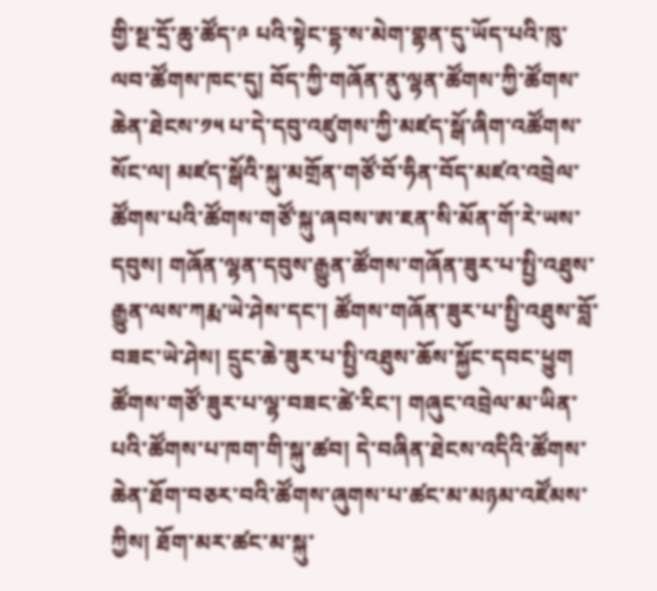གྱི་སྔ་དྲོ་ཆུ་ཚོད་༩ པའི་སྟེང་དྷ་ས་མེག་གྷན་དུ་ཡོད་པའི་ཁུ་ལབ་ཚོགས་ཁང་དུ། བོད་ཀྱི་གཞོན་ནུ་ལྷན་ཚོགས་ཀྱི་ཚོགས་ཆེན་ཐེངས་༡༥ པ་དེ་དབུ་འཛུགས་ཀྱི་མཛད་སྒོ་ཞིག་འཚོགས་སོང་ལ། མཛད་སྒོའི་སྐུ་མགྲོན་གཙོ་བོ་ཧིན་བོད་མཛའ་འབྲེལ་ཚོགས་པའི་ཚོགས་གཙོ་སྐུ་ཞབས་ཨ་ཇན་སི་མོན་གོ་རེ་ཡས་དབུས། གཞོན་ལྷན་དབུས་རྒྱུན་ཚོགས་གཞོན་ཟུར་པ་སྤྱི་འཐུས་རྒྱུན་ལས་ཀརྨ་ཡེ་ཤེས་དང་། ཚོགས་གཞོན་ཟུར་པ་སྤྱི་འཐུས་བློ་བཟང་ཡེ་ཤེས། དྲུང་ཆེ་ཟུར་པ་སྤྱི་འཐུས་ཆོས་སྐྱོང་དབང་ཕྱུག ཚོགས་གཙོ་ཟུར་པ་ལྷ་བཟང་ཚེ་རིང་། གཞུང་འབྲེལ་མ་ཡིན་པའི་ཚོགས་པ་ཁག་གི་སྐུ་ཚབ། དེ་བཞིན་ཐེངས་འདིའི་ཚོགས་ཆེན་ཐོག་བཅར་བའི་ཚོགས་ཞུགས་པ་ཚང་མ་མཉམ་འཛོམས་ཀྱིས། ཐོག་མར་ཚང་མ་སྐུ་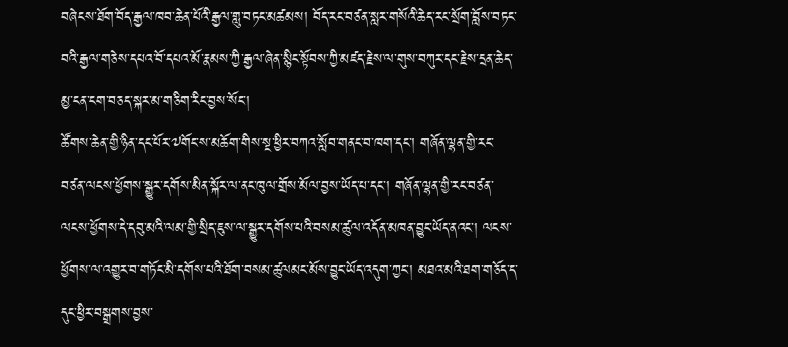བཞེངས་ཐོག་བོད་རྒྱལ་ཁབ་ཆེན་པོའི་རྒྱལ་གླུ་བཏང་མཚམས། བོད་རང་བཙན་སླར་གསོའི་ཆེད་རང་སྲོག་བློས་བཏང་བའི་རྒྱལ་གཅེས་དཔའ་བོ་དཔའ་མོ་རྣམས་ཀྱི་རྒྱལ་ཞེན་སྙིང་སྟོབས་ཀྱི་མཛད་རྗེས་ལ་གུས་བཀུར་དང་རྗེས་དྲན་ཆེད་མྱ་ངན་ངག་བཅད་སྐར་མ་གཅིག་རིང་བྱས་སོང་།
ཚོགས་ཆེན་གྱི་ཉིན་དང་པོར་༧གོང་ས་མཆོག་གིས་སྔ་ཕྱིར་བཀའ་སློབ་གནང་བ་ཁག་དང་། གཞོན་ལྷན་གྱི་རང་བཙན་ལངས་ཕྱོགས་སྒྱུར་དགོས་མིན་སྐོར་ལ་ནང་ཁུལ་གྲོས་མོལ་བྱས་ཡོད་པ་དང་། གཞོན་ལྷན་གྱི་རང་བཙན་ལངས་ཕྱོགས་དེ་དབུ་མའི་ལམ་གྱི་སྲིད་ཇུས་ལ་སྒྱུར་དགོས་པའི་བསམ་ཚུལ་འདོན་མཁན་བྱུང་ཡོད་ནའང་། ལངས་ཕྱོགས་ལ་འགྱུར་བ་གཏོང་མི་དགོས་པའི་ཐོག་བསམ་ཚུལམང་མོས་བྱུང་ཡོད་འདུག་ཀྱང་། མཐའ་མའི་ཐག་གཅོད་ད་དུང་ཕྱིར་བསྒྲགས་བྱས་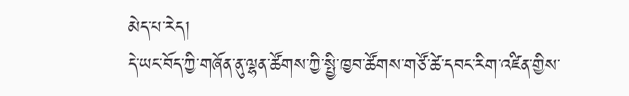མེད་པ་རེད།
དེ་ཡང་བོད་ཀྱི་གཞོན་ནུ་ལྷན་ཚོགས་ཀྱི་སྤྱི་ཁྱབ་ཚོགས་གཙོ་ཚེ་དབང་རིག་འཛིན་གྱིས་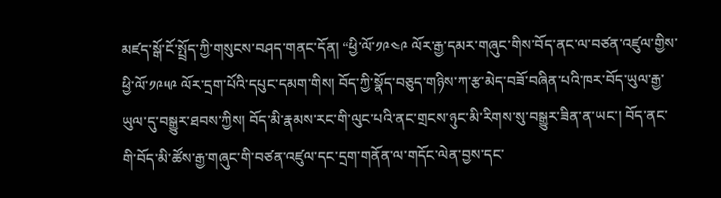མཛད་སྒོ་ངོ་སྤྲོད་ཀྱི་གསུངས་བཤད་གནང་དོན། “ཕྱི་ལོ་༡༩༤༩ ལོར་རྒྱ་དམར་གཞུང་གིས་བོད་ནང་ལ་བཙན་འཛུལ་གྱིས་ཕྱི་ལོ་༡༩༥༩ ལོར་དྲག་པོའི་དཔུང་དམག་གིས། བོད་ཀྱི་སྣོད་བཅུད་གཉིས་ཀ་རྩ་མེད་བཟོ་བཞིན་པའི་ཁར་བོད་ཡུལ་རྒྱ་ཡུལ་དུ་བསྒྱུར་ཐབས་ཀྱིས། བོད་མི་རྣམས་རང་གི་ལུང་པའི་ནང་གྲངས་ཉུང་མི་རིགས་སུ་བསྒྱུར་ཟིན་ན་ཡང་། བོད་ནང་གི་བོད་མི་ཚོས་རྒྱ་གཞུང་གི་བཙན་འཛུལ་དང་དྲག་གནོན་ལ་གདོང་ལེན་བྱས་དང་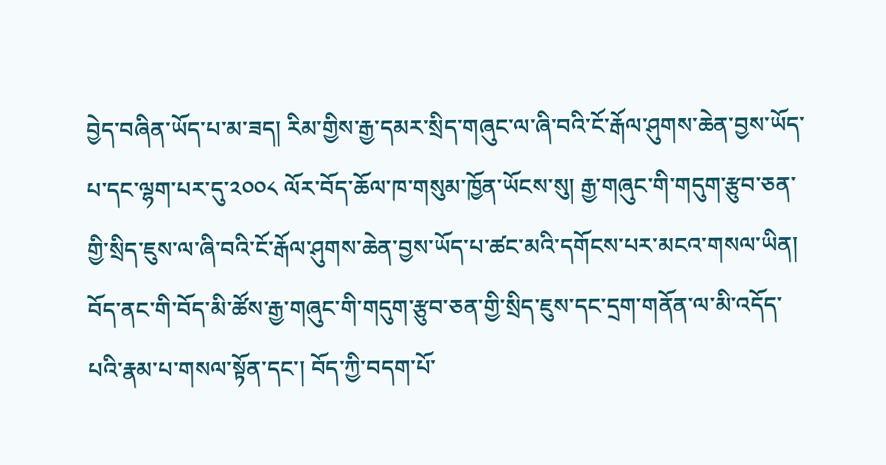བྱེད་བཞིན་ཡོད་པ་མ་ཟད། རིམ་གྱིས་རྒྱ་དམར་སྲིད་གཞུང་ལ་ཞི་བའི་ངོ་རྒོལ་ཤུགས་ཆེན་བྱས་ཡོད་པ་དང་ལྷག་པར་དུ་༢༠༠༨ ལོར་བོད་ཆོལ་ཁ་གསུམ་ཁྱོན་ཡོངས་སུ། རྒྱ་གཞུང་གི་གདུག་རྩུབ་ཅན་གྱི་སྲིད་ཇུས་ལ་ཞི་བའི་ངོ་རྒོལ་ཤུགས་ཆེན་བྱས་ཡོད་པ་ཚང་མའི་དགོངས་པར་མངའ་གསལ་ཡིན། བོད་ནང་གི་བོད་མི་ཚོས་རྒྱ་གཞུང་གི་གདུག་རྩུབ་ཅན་གྱི་སྲིད་ཇུས་དང་དྲག་གནོན་ལ་མི་འདོད་པའི་རྣམ་པ་གསལ་སྟོན་དང་། བོད་ཀྱི་བདག་པོ་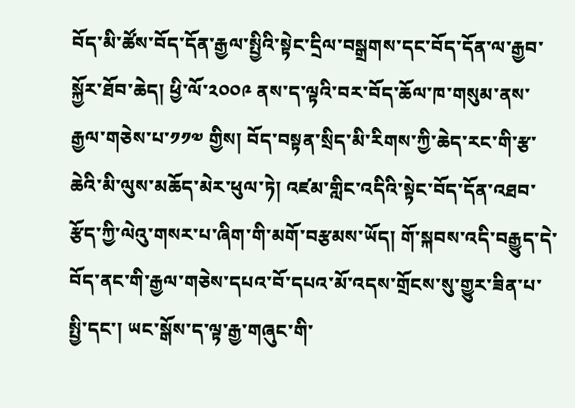བོད་མི་ཚོས་བོད་དོན་རྒྱལ་སྤྱིའི་སྟེང་དྲིལ་བསྒྲགས་དང་བོད་དོན་ལ་རྒྱབ་སྐྱོར་ཐོབ་ཆེད། ཕྱི་ལོ་༢༠༠༩ ནས་ད་ལྟའི་བར་བོད་ཆོལ་ཁ་གསུམ་ནས་རྒྱལ་གཅེས་པ་༡༡༧ གྱིས། བོད་བསྟན་སྲིད་མི་རིགས་ཀྱི་ཆེད་རང་གི་རྩ་ཆེའི་མི་ལུས་མཆོད་མེར་ཕུལ་ཏེ། འཛམ་གླིང་འདིའི་སྟེང་བོད་དོན་འཐབ་རྩོད་ཀྱི་ལེའུ་གསར་པ་ཞིག་གི་མགོ་བརྩམས་ཡོད། གོ་སྐབས་འདི་བརྒྱུད་དེ་བོད་ནང་གི་རྒྱལ་གཅེས་དཔའ་བོ་དཔའ་མོ་འདས་གྲོངས་སུ་གྱུར་ཟིན་པ་སྤྱི་དང་། ཡང་སྒོས་ད་ལྟ་རྒྱ་གཞུང་གི་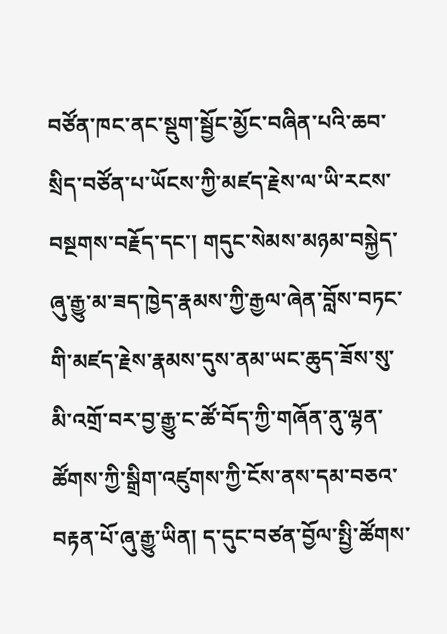བཙོན་ཁང་ནང་སྡུག་སྦྱོང་མྱོང་བཞིན་པའི་ཆབ་སྲིད་བཙོན་པ་ཡོངས་ཀྱི་མཛད་རྗེས་ལ་ཡི་རངས་བསྔགས་བརྗོད་དང་། གདུང་སེམས་མཉམ་བསྐྱེད་ཞུ་རྒྱུ་མ་ཟད་ཁྱེད་རྣམས་ཀྱི་རྒྱལ་ཞེན་བློས་བཏང་གི་མཛད་རྗེས་རྣམས་དུས་ནམ་ཡང་ཆུད་ཟོས་སུ་མི་འགྲོ་བར་བྱ་རྒྱུ་ང་ཚོ་བོད་ཀྱི་གཞོན་ནུ་ལྷན་ཚོགས་ཀྱི་སྒྲིག་འཛུགས་ཀྱི་ངོས་ནས་དམ་བཅའ་བརྟན་པོ་ཞུ་རྒྱུ་ཡིན། ད་དུང་བཙན་བྱོལ་སྤྱི་ཚོགས་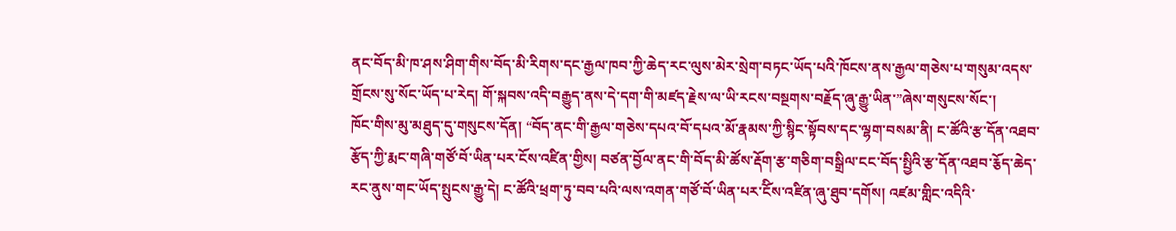ནང་བོད་མི་ཁ་ཤས་ཤིག་གིས་བོད་མི་རིགས་དང་རྒྱལ་ཁབ་ཀྱི་ཆེད་རང་ལུས་མེར་སྲེག་བཏང་ཡོད་པའི་ཁོངས་ནས་རྒྱལ་གཅེས་པ་གསུམ་འདས་གྲོངས་སུ་སོང་ཡོད་པ་རེད། གོ་སྐབས་འདི་བརྒྱུད་ནས་དེ་དག་གི་མཛད་རྗེས་ལ་ཡི་རངས་བསྔགས་བརྗོད་ཞུ་རྒྱུ་ཡིན་”ཞེས་གསུངས་སོང་།
ཁོང་གིས་མུ་མཐུད་དུ་གསུངས་དོན། “བོད་ནང་གི་རྒྱལ་གཅེས་དཔའ་བོ་དཔའ་མོ་རྣམས་ཀྱི་སྙིང་སྟོབས་དང་ལྷག་བསམ་ནི། ང་ཚོའི་རྩ་དོན་འཐབ་རྩོད་ཀྱི་རྨང་གཞི་གཙོ་བོ་ཡིན་པར་ངོས་འཛིན་གྱིས། བཙན་བྱོལ་ནང་གི་བོད་མི་ཚོས་རྡོག་རྩ་གཅིག་བསྒྲིལ་ངང་བོད་སྤྱིའི་རྩ་དོན་འཐབ་རྕོད་ཆེད་རང་ནུས་གང་ཡོད་སྤུངས་རྒྱུ་དེ། ང་ཚོའི་ཕྲག་ཏུ་བབ་པའི་ལས་འགན་གཙོ་བོ་ཡིན་པར་ངོིས་འཛིན་ཞུ་ཐུབ་དགོས། འཛམ་གླིང་འདིའི་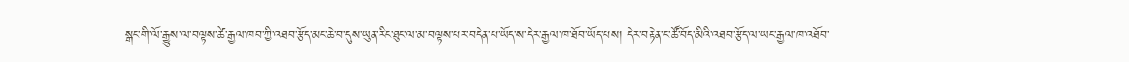སྒང་གི་ལོ་རྒྱུས་ལ་བལྟས་ཚེ་རྒྱལ་ཁབ་ཀྱི་འཐབ་རྩོད་མང་ཆེ་བ་དུས་ཡུན་རིང་ཐུང་ལ་མ་བལྟས་པར་བདེན་པ་ཡོད་ས་དེར་རྒྱལ་ཁ་ཐོབ་ཡོད་པས། དེར་བརྟེན་ང་ཚོ་བོད་མིའི་འཐབ་རྩོད་ལ་ཡང་རྒྱལ་ཁ་འཐོབ་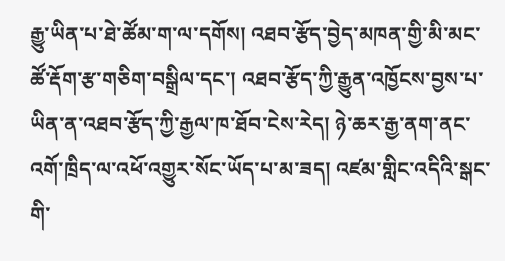རྒྱུ་ཡིན་པ་ཐེ་ཚོམ་ག་ལ་དགོས། འཐབ་རྩོད་བྱེད་མཁན་གྱི་མི་མང་ཚོ་རྡོག་རྩ་གཅིག་བསྒྲིལ་དང་། འཐབ་རྩོད་ཀྱི་རྒྱུན་འཁྱོངས་བྱས་པ་ཡིན་ན་འཐབ་རྩོད་ཀྱི་རྒྱལ་ཁ་ཐོབ་ངེས་རེད། ཉེ་ཆར་རྒྱ་ནག་ནང་འགོ་ཁྲིད་ལ་འཕོ་འགྱུར་སོང་ཡོད་པ་མ་ཟད། འཛམ་གླིང་འདིའི་སྒང་གི་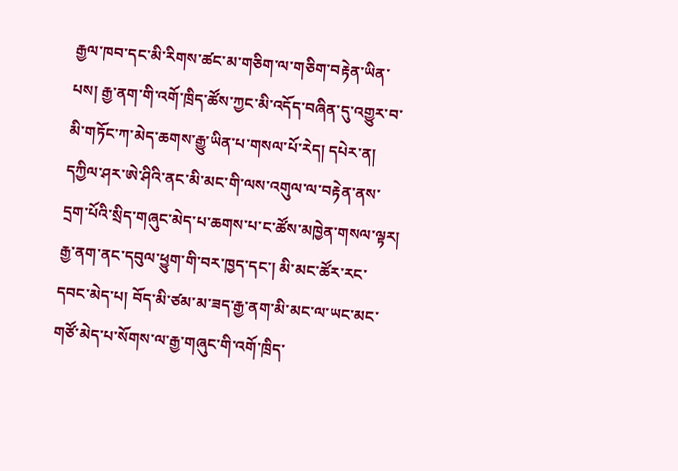རྒྱལ་ཁབ་དང་མི་རིགས་ཚང་མ་གཅིག་ལ་གཅིག་བརྟེན་ཡིན་པས། རྒྱ་ནག་གི་འགོ་ཁྲིད་ཚོས་ཀྱང་མི་འདོད་བཞིན་དུ་འགྱུར་བ་མི་གཏོང་ཀ་མེད་ཆགས་རྒྱུ་ཡིན་པ་གསལ་པོ་རེད། དཔེར་ན། དཀྱིལ་ཤར་ཨེ་ཤིའི་ནང་མི་མང་གི་ལས་འགུལ་ལ་བརྟེན་ནས་དྲག་པོའི་སྲིད་གཞུང་མེད་པ་ཆགས་པ་ང་ཚོས་མཁྱེན་གསལ་ལྟར། རྒྱ་ནག་ནང་དབུལ་ཕྱུག་གི་བར་ཁྱད་དང་། མི་མང་ཚོར་རང་དབང་མེད་པ། བོད་མི་ཙམ་མ་ཟད་རྒྱ་ནག་མི་མང་ལ་ཡང་མང་གཙོ་མེད་པ་སོགས་ལ་རྒྱ་གཞུང་གི་འགོ་ཁྲིད་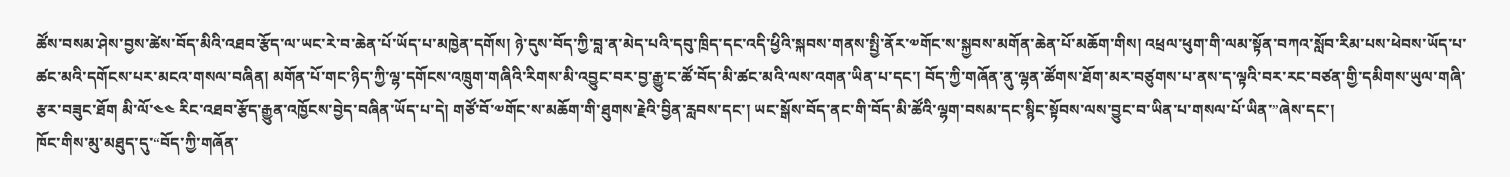ཚོས་བསམ་ཤེས་བྱས་ཚེས་བོད་མིའི་འཐབ་རྩོད་ལ་ཡང་རེ་བ་ཆེན་པོ་ཡོད་པ་མཁྱེན་དགོས། ཉེ་དུས་བོད་ཀྱི་བླ་ན་མེད་པའི་དབུ་ཁྲིད་དང་འདི་ཕྱིའི་སྐབས་གནས་སྤྱི་ནོར་༧གོང་ས་སྐྱབས་མགོན་ཆེན་པོ་མཆོག་གིས། འཕྲལ་ཕུག་གི་ལམ་སྟོན་བཀའ་སློབ་རིམ་པས་ཕེབས་ཡོད་པ་ཚང་མའི་དགོངས་པར་མངའ་གསལ་བཞིན། མགོན་པོ་གང་ཉིད་ཀྱི་ལྷ་དགོངས་འཁྲུག་གཞིའི་རིགས་མི་འབྱུང་བར་བྱ་རྒྱུ་ང་ཚོ་བོད་མི་ཚང་མའི་ལས་འགན་ཡིན་པ་དང་། བོད་ཀྱི་གཞོན་ནུ་ལྷན་ཚོགས་ཐོག་མར་བཙུགས་པ་ནས་ད་ལྟའི་བར་རང་བཙན་གྱི་དམིགས་ཡུལ་གཞི་རྩར་བཟུང་ཐོག མི་ལོ་༤༤ རིང་འཐབ་རྩོད་རྒྱུན་འཁྱོངས་བྱེད་བཞིན་ཡོད་པ་དེ། གཙོ་བོ་༧གོང་ས་མཆོག་གི་ཐུགས་རྗེའི་བྱིན་རླབས་དང་། ཡང་སྒོས་བོད་ནང་གི་བོད་མི་ཚོའི་ལྷག་བསམ་དང་སྙིང་སྟོབས་ལས་བྱུང་བ་ཡིན་པ་གསལ་པོ་ཡིན་”ཞེས་དང་།
ཁོང་གིས་མུ་མཐུད་དུ་“བོད་ཀྱི་གཞོན་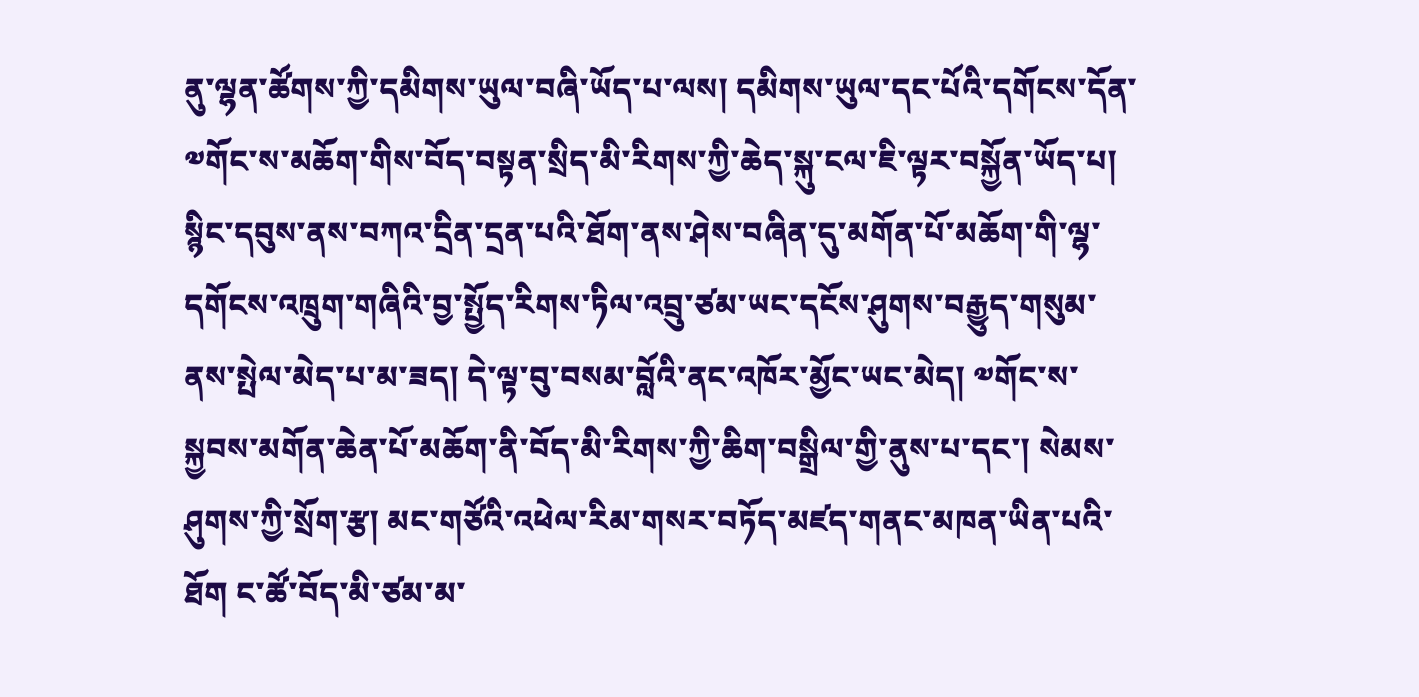ནུ་ལྷན་ཚོགས་ཀྱི་དམིགས་ཡུལ་བཞི་ཡོད་པ་ལས། དམིགས་ཡུལ་དང་པོའི་དགོངས་དོན་༧གོང་ས་མཆོག་གིས་བོད་བསྟན་སྲིད་མི་རིགས་ཀྱི་ཆེད་སྐུ་ངལ་ཇི་ལྟར་བསྐྱོན་ཡོད་པ། སྙིང་དབུས་ནས་བཀའ་དྲིན་དྲན་པའི་ཐོག་ནས་ཤེས་བཞིན་དུ་མགོན་པོ་མཆོག་གི་ལྷ་དགོངས་འཁྲུག་གཞིའི་བྱ་སྤྱོད་རིགས་ཏིལ་འབྲུ་ཙམ་ཡང་དངོས་ཤུགས་བརྒྱུད་གསུམ་ནས་སྤེལ་མེད་པ་མ་ཟད། དེ་ལྟ་བུ་བསམ་བློའི་ནང་འཁོར་མྱོང་ཡང་མེད། ༧གོང་ས་སྐྱབས་མགོན་ཆེན་པོ་མཆོག་ནི་བོད་མི་རིགས་ཀྱི་ཆིག་བསྒྲིལ་གྱི་ནུས་པ་དང་། སེམས་ཤུགས་ཀྱི་སྲོག་རྩ། མང་གཙོའི་འཕེལ་རིམ་གསར་བཏོད་མཛད་གནང་མཁན་ཡིན་པའི་ཐོག ང་ཚོ་བོད་མི་ཙམ་མ་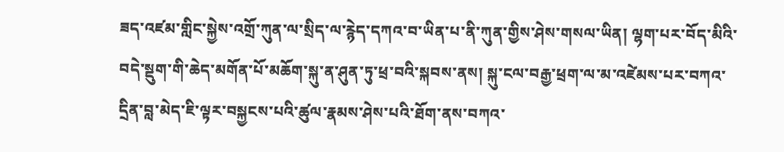ཟད་འཛམ་གླིང་སྐྱེས་འགྲོ་ཀུན་ལ་སྲིད་ལ་རྙེད་དཀའ་བ་ཡིན་པ་ནི་ཀུན་གྱིས་ཤེས་གསལ་ཡིན། ལྷག་པར་བོད་མིའི་བདེ་སྡུག་གི་ཆེད་མགོན་པོ་མཆོག་སྐུ་ན་ཤུན་ཏུ་ཕྲ་བའི་སྐབས་ནས། སྐུ་ངལ་བརྒྱ་ཕྲག་ལ་མ་འཛེམས་པར་བཀའ་དྲིན་བླ་མེད་ཇི་ལྟར་བསྐྱངས་པའི་ཚུལ་རྣམས་ཤེས་པའི་ཐོག་ནས་བཀའ་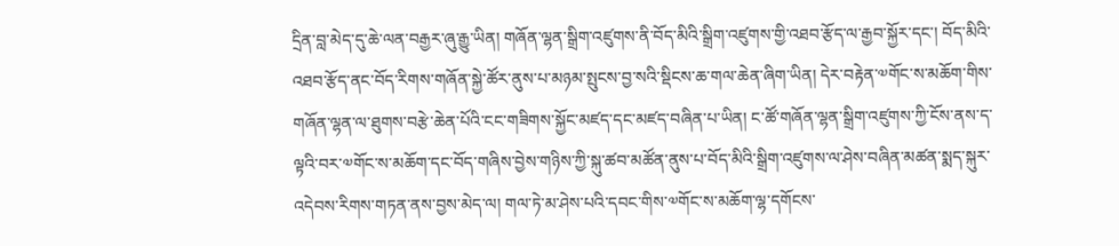དྲིན་བླ་མེད་དུ་ཆེ་ལན་བརྒྱར་ཞུ་རྒྱུ་ཡིན། གཞོན་ལྷན་སྒྲིག་འཛུགས་ནི་བོད་མིའི་སྒྲིག་འཛུགས་གྱི་འཐབ་རྩོད་ལ་རྒྱབ་སྐྱོར་དང་། བོད་མིའི་འཐབ་རྩོད་ནང་བོད་རིགས་གཞོན་སྐྱེ་ཚོར་ནུས་པ་མཉམ་སྤུངས་བྱ་སའི་སྡིངས་ཆ་གལ་ཆེན་ཞིག་ཡིན། དེར་བརྟེན་༧གོང་ས་མཆོག་གིས་གཞོན་ལྷན་ལ་ཐུགས་བརྩེ་ཆེན་པོའི་ངང་གཟིགས་སྐྱོང་མཛད་དང་མཛད་བཞིན་པ་ཡིན། ང་ཚོ་གཞོན་ལྷན་སྒྲིག་འཛུགས་ཀྱི་ངོས་ནས་ད་ལྟའི་བར་༧གོང་ས་མཆོག་དང་བོད་གཞིས་བྱེས་གཉིས་ཀྱི་སྐུ་ཚབ་མཚོན་ནུས་པ་བོད་མིའི་སྒྲིག་འཛུགས་ལ་ཤེས་བཞིན་མཚན་སྨད་སྐུར་འདེབས་རིགས་གཏན་ནས་བྱས་མེད་ལ། གལ་ཏེ་མ་ཤེས་པའི་དབང་གིས་༧གོང་ས་མཆོག་ལྷ་དགོངས་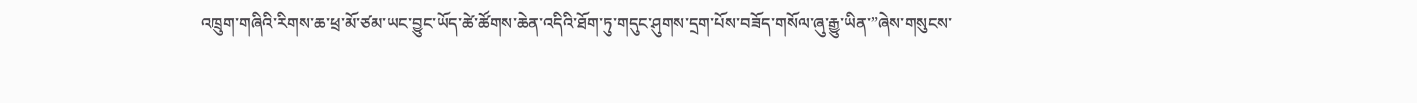འཁྲུག་གཞིའི་རིགས་ཆ་ཕྲ་མོ་ཙམ་ཡང་བྱུང་ཡོད་ཚེ་ཚོགས་ཆེན་འདིའི་ཐོག་ཏུ་གདུང་ཤུགས་དྲག་པོས་བཟོད་གསོལ་ཞུ་རྒྱུ་ཡིན་”ཞེས་གསུངས་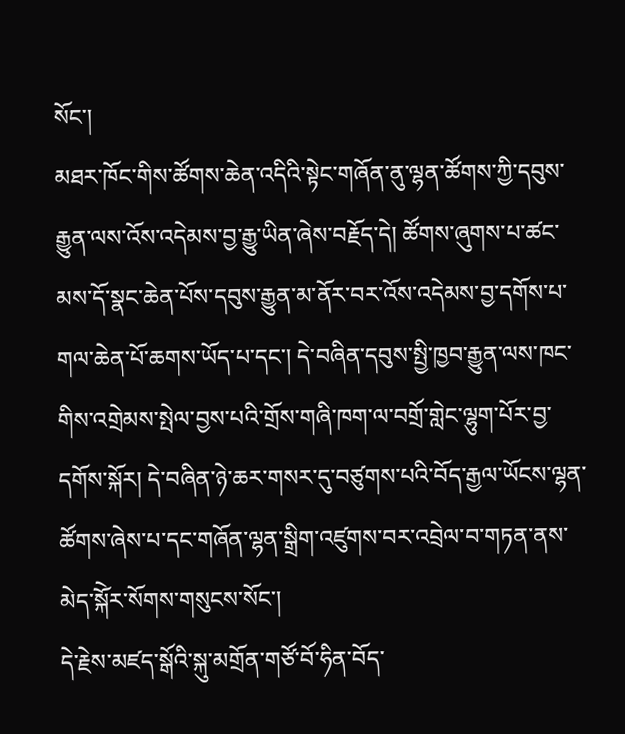སོང་།
མཐར་ཁོང་གིས་ཚོགས་ཆེན་འདིའི་སྟེང་གཞོན་ནུ་ལྷན་ཚོགས་ཀྱི་དབུས་རྒྱུན་ལས་འོས་འདེམས་བྱ་རྒྱུ་ཡིན་ཞེས་བརྗོད་དེ། ཚོགས་ཞུགས་པ་ཚང་མས་དོ་སྣང་ཆེན་པོས་དབུས་རྒྱུན་མ་ནོར་བར་འོས་འདེམས་བྱ་དགོས་པ་གལ་ཆེན་པོ་ཆགས་ཡོད་པ་དང་། དེ་བཞིན་དབུས་སྤྱི་ཁྱབ་རྒྱུན་ལས་ཁང་གིས་འགྲེམས་སྤེལ་བྱས་པའི་གྲོས་གཞི་ཁག་ལ་བགྲོ་གླེང་ལྷུག་པོར་བྱ་དགོས་སྐོར། དེ་བཞིན་ཉེ་ཆར་གསར་དུ་བཙུགས་པའི་བོད་རྒྱལ་ཡོངས་ལྷན་ཚོགས་ཞེས་པ་དང་གཞོན་ལྷན་སྒྲིག་འཛུགས་བར་འབྲེལ་བ་གཏན་ནས་མེད་སྐོེར་སོགས་གསུངས་སོང་།
དེ་རྗེས་མཛད་སྒོའི་སྐུ་མགྲོན་གཙོ་བོ་ཧིན་བོད་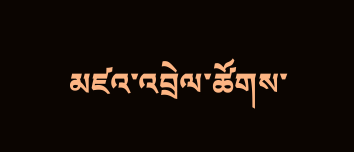མཛའ་འབྲེལ་ཚོགས་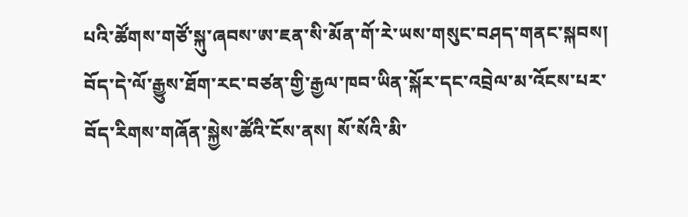པའི་ཚོགས་གཙོ་སྐུ་ཞབས་ཨ་ཇན་སི་མོན་གོ་རེ་ཡས་གསུང་བཤད་གནང་སྐབས། བོད་དེ་ལོ་རྒྱུས་ཐོག་རང་བཙན་གྱི་རྒྱལ་ཁབ་ཡིན་སྐོར་དང་འབྲེལ་མ་འོངས་པར་བོད་རིགས་གཞོན་སྐྱེས་ཚོའི་ངོས་ནས། སོ་སོའི་མི་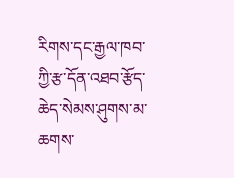རིགས་དང་རྒྱལ་ཁབ་ཀྱི་རྩ་དོན་འཐབ་རྩོད་ཆེད་སེམས་ཤུགས་མ་ཆགས་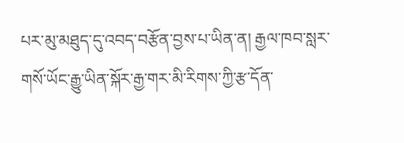པར་མུ་མཐུད་དུ་འབད་བརྩོན་བྱས་པ་ཡིན་ན། རྒྱལ་ཁབ་སླར་གསོ་ཡོང་རྒྱུ་ཡིན་སྐོར་རྒྱ་གར་མི་རིགས་ཀྱི་རྩ་དོན་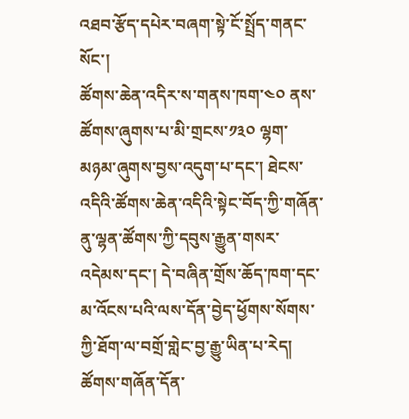འཐབ་རྩོད་དཔེར་བཞག་སྟེ་ངོ་སྤྲོད་གནང་སོང་།
ཚོགས་ཆེན་འདིར་ས་གནས་ཁག་༤༠ ནས་ཚོགས་ཞུགས་པ་མི་གྲངས་༡༣༠ ལྷག་མཉམ་ཞུགས་བྱས་འདུག་པ་དང་། ཐེངས་འདིའི་ཚོགས་ཆེན་འདིའི་སྟེང་བོད་ཀྱི་གཞོན་ནུ་ལྷན་ཚོགས་ཀྱི་དབུས་རྒྱུན་གསར་འདེམས་དང་། དེ་བཞིན་གྲོས་ཆོད་ཁག་དང་མ་འོངས་པའི་ལས་དོན་བྱེད་ཕྱོགས་སོགས་ཀྱི་ཐོག་ལ་བགྲོ་གླེང་བྱ་རྒྱུ་ཡིན་པ་རེད།
ཚོགས་གཞོན་དོན་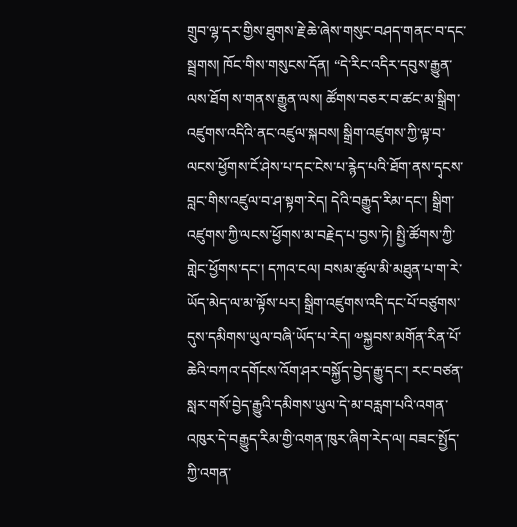གྲུབ་ལྷ་དར་གྱིས་ཐུགས་རྗེ་ཆེ་ཞེས་གསུང་བཤད་གནང་བ་དང་སྦྲགས། ཁོང་གིས་གསུངས་དོན། “དེ་རིང་འདིར་དབུས་རྒྱུན་ལས་ཐོག ས་གནས་རྒྱུན་ལས། ཚོགས་བཅར་བ་ཚང་མ་སྒྲིག་འཛུགས་འདིའི་ནང་འཛུལ་སྐབས། སྒྲིག་འཛུགས་ཀྱི་ལྟ་བ་ལངས་ཕྱོགས་ངོ་ཤེས་པ་དང་ངེས་པ་རྙེད་པའི་ཐོག་ནས་དྭངས་བླང་གིས་འཛུལ་བ་ཤ་སྟག་རེད། དེའི་བརྒྱུད་རིམ་དང་། སྒྲིག་འཛུགས་ཀྱི་ལངས་ཕྱོགས་མ་བརྗེད་པ་བྱས་ཏེ། སྤྱི་ཚོགས་ཀྱི་གླེང་ཕྱོགས་དང་། དཀའ་ངལ། བསམ་ཚུལ་མི་མཐུན་པ་ག་རེ་ཡོད་མེད་ལ་མ་ལྟོས་པར། སྒྲིག་འཛུགས་འདི་དང་པོ་བཙུགས་དུས་དམིགས་ཡུལ་བཞི་ཡོད་པ་རེད། ༧སྐྱབས་མགོན་རིན་པོ་ཆེའི་བཀའ་དགོངས་འོག་ཤར་བསྐྱོད་བྱེད་རྒྱུ་དང་། རང་བཙན་སླར་གསོ་བྱེད་རྒྱུའི་དམིགས་ཡུལ་དེ་མ་བརླག་པའི་འགན་འཁུར་དེ་བརྒྱུད་རིམ་གྱི་འགན་ཁུར་ཞིག་རེད་ལ། བཟང་སྤྱོད་ཀྱི་འགན་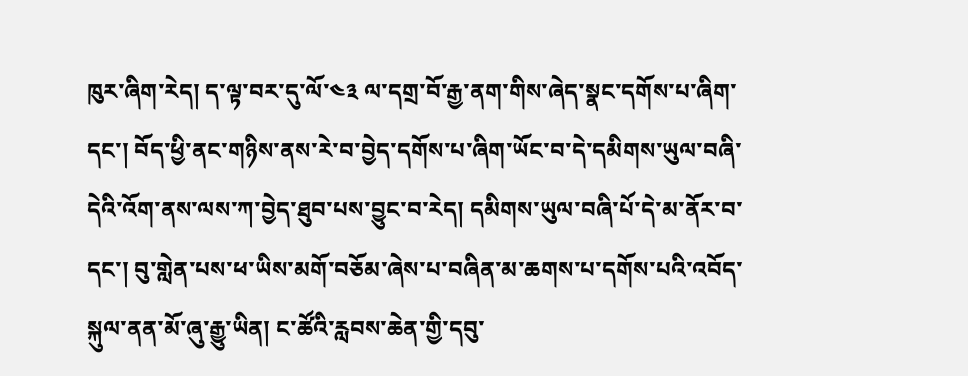ཁུར་ཞིག་རེད། ད་ལྟ་བར་དུ་ལོ་༤༣ ལ་དགྲ་བོ་རྒྱ་ནག་གིས་ཞེད་སྣང་དགོས་པ་ཞིག་དང་། བོད་ཕྱི་ནང་གཉིས་ནས་རེ་བ་བྱེད་དགོས་པ་ཞིག་ཡོང་བ་དེ་དམིགས་ཡུལ་བཞི་དེའི་འོག་ནས་ལས་ཀ་བྱེད་ཐུབ་པས་བྱུང་བ་རེད། དམིགས་ཡུལ་བཞི་པོ་དེ་མ་ནོར་བ་དང་། བུ་གླེན་པས་ཕ་ཡིས་མགོ་བཅོམ་ཞེས་པ་བཞིན་མ་ཆགས་པ་དགོས་པའི་འབོད་སྐུལ་ནན་མོ་ཞུ་རྒྱུ་ཡིན། ང་ཚོའི་རླབས་ཆེན་གྱི་དབུ་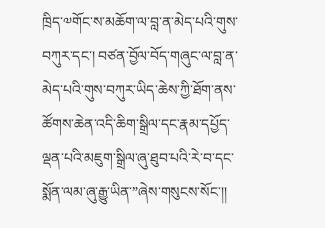ཁྲིད་༧གོང་ས་མཆོག་ལ་བླ་ན་མེད་པའི་གུས་བཀུར་དང་། བཙན་བྱོལ་བོད་གཞུང་ལ་བླ་ན་མེད་པའི་གུས་བཀུར་ཡིད་ཆེས་ཀྱི་ཐོག་ནས་ཚོགས་ཆེན་འདི་ཆིག་སྒྲིལ་དང་རྣམ་དཔྱོད་ལྡན་པའི་མཇུག་སྒྲིལ་ཞུ་ཐུབ་པའི་རེ་བ་དང་སྨོན་ལམ་ཞུ་རྒྱུ་ཡིན་”ཞེས་གསུངས་སོང་།།